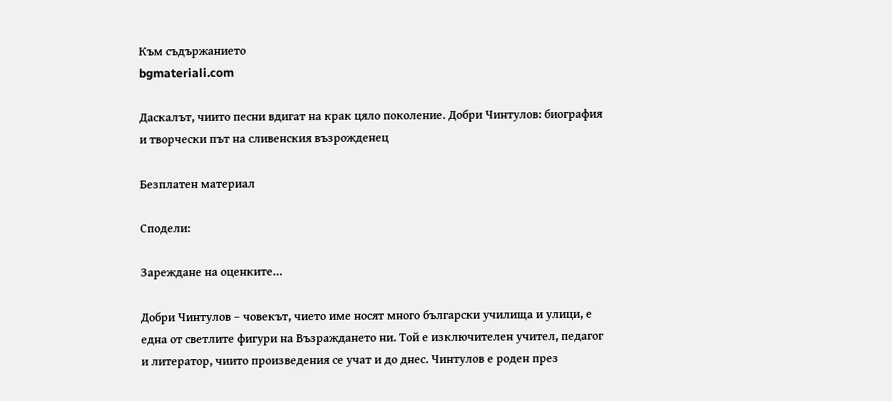Към съдържанието
bgmateriali.com

Даскалът, чиито песни вдигат на крак цяло поколение. Добри Чинтулов: биография и творчески път на сливенския възрожденец

Безплатен материал

Сподели:

Зареждане на оценките…

Добри Чинтулов – човекът, чието име носят много български училища и улици, е една от светлите фигури на Възраждането ни. Той е изключителен учител, педагог и литератор, чиито произведения се учат и до днес. Чинтулов е роден през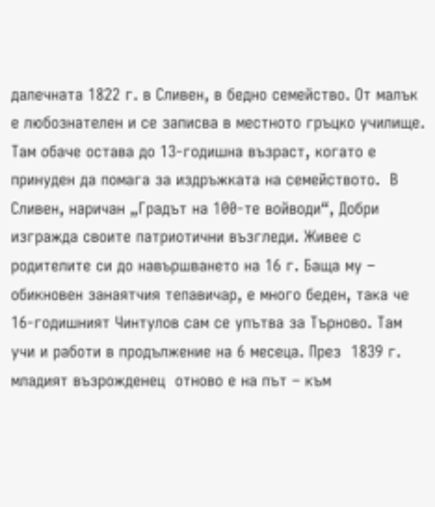далечната 1822 г. в Сливен, в бедно семейство. От малък е любознателен и се записва в местното гръцко училище. Там обаче остава до 13-годишна възраст, когато е принуден да помага за издръжката на семейството.  В Сливен, наричан „Градът на 100-те войводи“, Добри изгражда своите патриотични възгледи. Живее с родителите си до навършването на 16 г. Баща му – обикновен занаятчия тепавичар, е много беден, така че 16-годишният Чинтулов сам се упътва за Търново. Там учи и работи в продължение на 6 месеца. През  1839 г.   младият възрожденец  отново е на път – към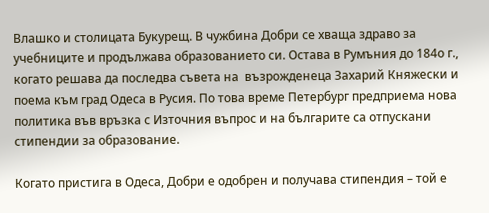Влашко и столицата Букурещ. В чужбина Добри се хваща здраво за учебниците и продължава образованието си. Остава в Румъния до 184о г., когато решава да последва съвета на  възрожденеца Захарий Княжески и поема към град Одеса в Русия. По това време Петербург предприема нова политика във връзка с Източния въпрос и на българите са отпускани стипендии за образование.

Когато пристига в Одеса, Добри е одобрен и получава стипендия – той е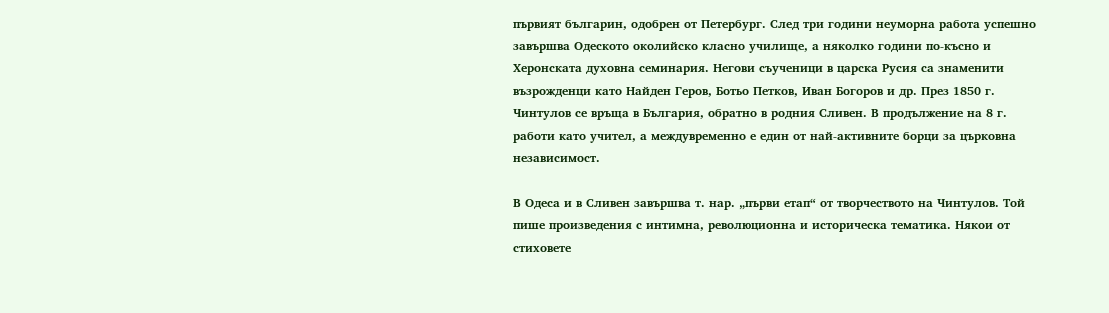първият българин, одобрен от Петербург. След три години неуморна работа успешно завършва Одеското околийско класно училище, а няколко години по-късно и Херонската духовна семинария. Негови съученици в царска Русия са знаменити възрожденци като Найден Геров, Ботьо Петков, Иван Богоров и др. През 1850 г. Чинтулов се връща в България, обратно в родния Сливен. В продължение на 8 г. работи като учител, а междувременно е един от най-активните борци за църковна независимост.

В Одеса и в Сливен завършва т. нар. „първи етап“ от творчеството на Чинтулов. Той пише произведения с интимна, революционна и историческа тематика. Някои от стиховете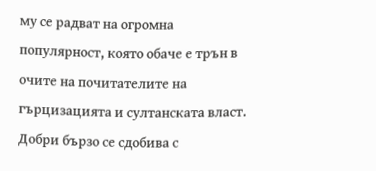му се радват на огромна популярност, която обаче е трън в очите на почитателите на гърцизацията и султанската власт. Добри бързо се сдобива с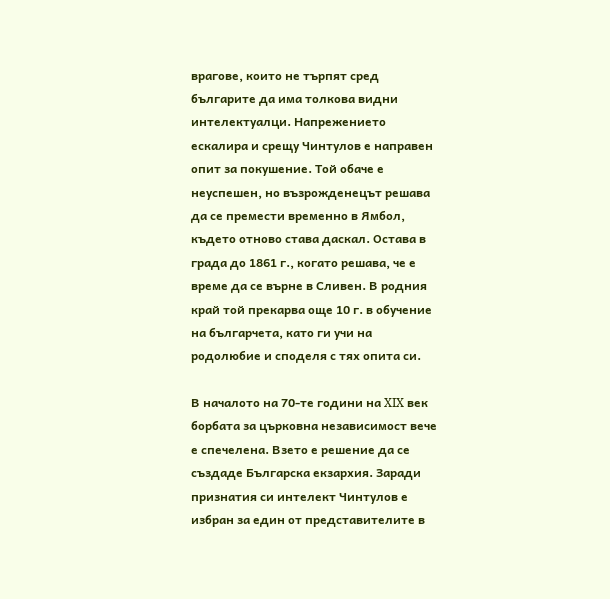врагове, които не търпят сред българите да има толкова видни интелектуалци. Напрежението ескалира и срещу Чинтулов е направен опит за покушение. Той обаче е неуспешен, но възрожденецът решава да се премести временно в Ямбол, където отново става даскал. Остава в града до 1861 г., когато решава, че е време да се върне в Сливен. В родния край той прекарва още 10 г. в обучение на българчета, като ги учи на родолюбие и споделя с тях опита си.

В началото на 70-те години на XIX век борбата за църковна независимост вече е спечелена. Взето е решение да се създаде Българска екзархия. Заради признатия си интелект Чинтулов е избран за един от представителите в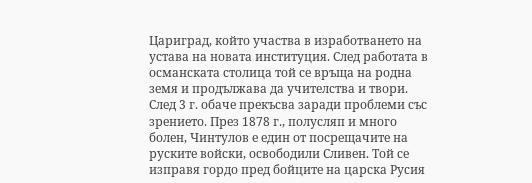Цариград, който участва в изработването на устава на новата институция. След работата в османската столица той се връща на родна земя и продължава да учителства и твори. След 3 г. обаче прекъсва заради проблеми със зрението. През 1878 г., полусляп и много болен, Чинтулов е един от посрещачите на руските войски, освободили Сливен. Той се изправя гордо пред бойците на царска Русия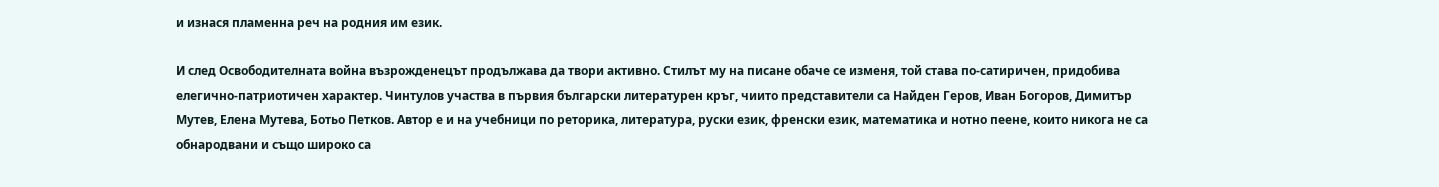и изнася пламенна реч на родния им език.

И след Освободителната война възрожденецът продължава да твори активно. Стилът му на писане обаче се изменя, той става по-сатиричен, придобива елегично-патриотичен характер. Чинтулов участва в първия български литературен кръг, чиито представители са Найден Геров, Иван Богоров, Димитър Мутев, Елена Мутева, Ботьо Петков. Автор е и на учебници по реторика, литература, руски език, френски език, математика и нотно пеене, които никога не са обнародвани и също широко са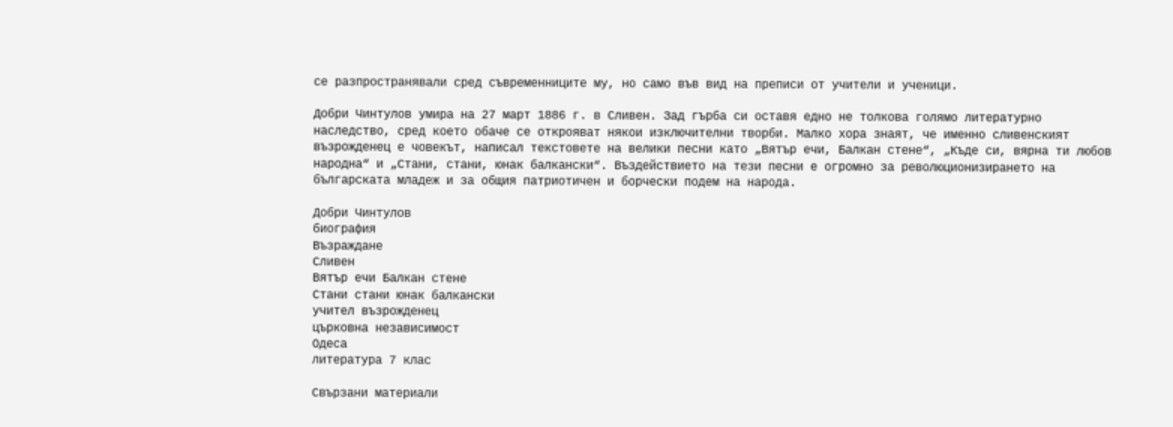се разпространявали сред съвременниците му, но само във вид на преписи от учители и ученици.

Добри Чинтулов умира на 27 март 1886 г. в Сливен. Зад гърба си оставя едно не толкова голямо литературно наследство, сред което обаче се открояват някои изключителни творби. Малко хора знаят, че именно сливенският възрожденец е човекът, написал текстовете на велики песни като „Вятър ечи, Балкан стене“, „Къде си, вярна ти любов народна“ и „Стани, стани, юнак балкански“. Въздействието на тези песни е огромно за революционизирането на българската младеж и за общия патриотичен и борчески подем на народа.

Добри Чинтулов
биография
Възраждане
Сливен
Вятър ечи Балкан стене
Стани стани юнак балкански
учител възрожденец
църковна независимост
Одеса
литература 7 клас

Свързани материали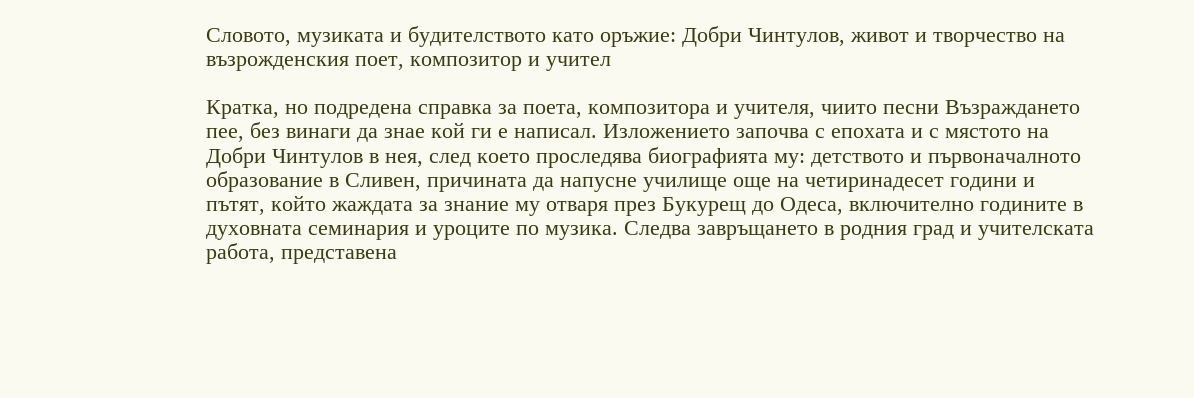Словото, музиката и будителството като оръжие: Добри Чинтулов, живот и творчество на възрожденския поет, композитор и учител

Кратка, но подредена справка за поета, композитора и учителя, чиито песни Възраждането пее, без винаги да знае кой ги е написал. Изложението започва с епохата и с мястото на Добри Чинтулов в нея, след което проследява биографията му: детството и първоначалното образование в Сливен, причината да напусне училище още на четиринадесет години и пътят, който жаждата за знание му отваря през Букурещ до Одеса, включително годините в духовната семинария и уроците по музика. Следва завръщането в родния град и учителската работа, представена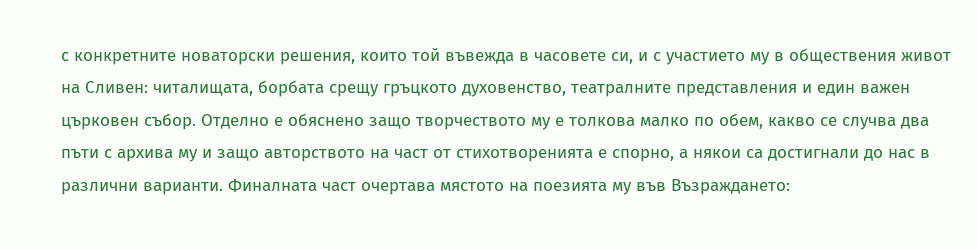с конкретните новаторски решения, които той въвежда в часовете си, и с участието му в обществения живот на Сливен: читалищата, борбата срещу гръцкото духовенство, театралните представления и един важен църковен събор. Отделно е обяснено защо творчеството му е толкова малко по обем, какво се случва два пъти с архива му и защо авторството на част от стихотворенията е спорно, а някои са достигнали до нас в различни варианти. Финалната част очертава мястото на поезията му във Възраждането: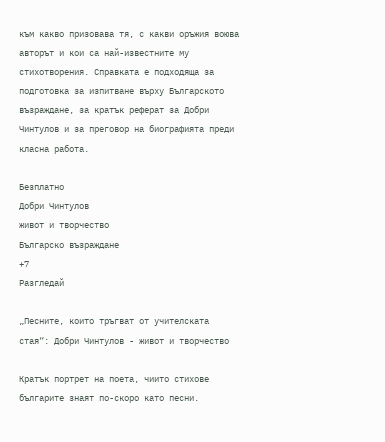към какво призовава тя, с какви оръжия воюва авторът и кои са най-известните му стихотворения. Справката е подходяща за подготовка за изпитване върху Българското възраждане, за кратък реферат за Добри Чинтулов и за преговор на биографията преди класна работа.

Безплатно
Добри Чинтулов
живот и творчество
Българско възраждане
+7
Разгледай

„Песните, които тръгват от учителската стая“: Добри Чинтулов - живот и творчество

Кратък портрет на поета, чиито стихове българите знаят по-скоро като песни.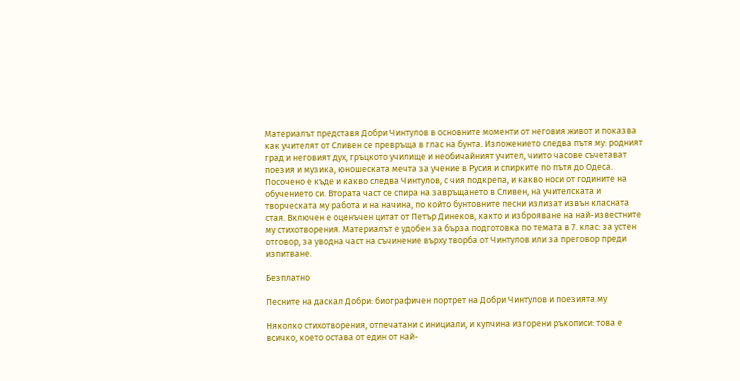Материалът представя Добри Чинтулов в основните моменти от неговия живот и показва как учителят от Сливен се превръща в глас на бунта. Изложението следва пътя му: родният град и неговият дух, гръцкото училище и необичайният учител, чиито часове съчетават поезия и музика, юношеската мечта за учение в Русия и спирките по пътя до Одеса. Посочено е къде и какво следва Чинтулов, с чия подкрепа, и какво носи от годините на обучението си. Втората част се спира на завръщането в Сливен, на учителската и творческата му работа и на начина, по който бунтовните песни излизат извън класната стая. Включен е оценъчен цитат от Петър Динеков, както и изброяване на най-известните му стихотворения. Материалът е удобен за бърза подготовка по темата в 7. клас: за устен отговор, за уводна част на съчинение върху творба от Чинтулов или за преговор преди изпитване.

Безплатно

Песните на даскал Добри: биографичен портрет на Добри Чинтулов и поезията му

Няколко стихотворения, отпечатани с инициали, и купчина изгорени ръкописи: това е всичко, което остава от един от най-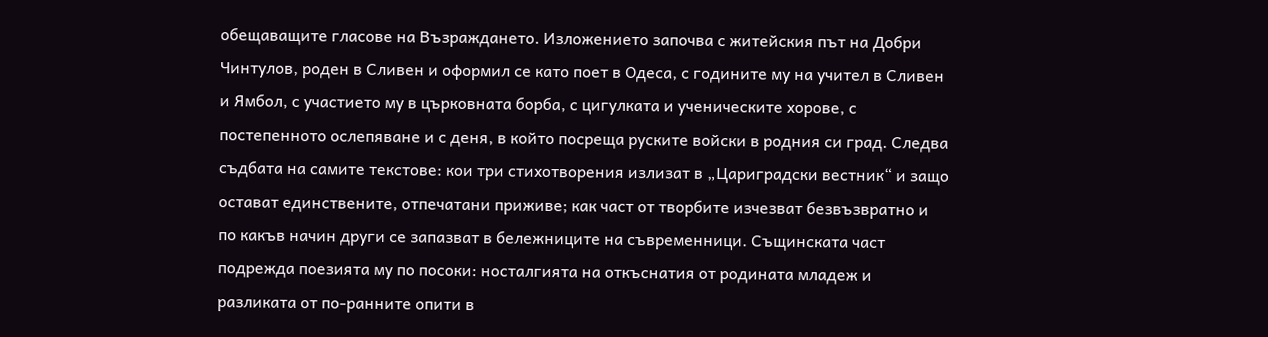обещаващите гласове на Възраждането. Изложението започва с житейския път на Добри Чинтулов, роден в Сливен и оформил се като поет в Одеса, с годините му на учител в Сливен и Ямбол, с участието му в църковната борба, с цигулката и ученическите хорове, с постепенното ослепяване и с деня, в който посреща руските войски в родния си град. Следва съдбата на самите текстове: кои три стихотворения излизат в „Цариградски вестник“ и защо остават единствените, отпечатани приживе; как част от творбите изчезват безвъзвратно и по какъв начин други се запазват в бележниците на съвременници. Същинската част подрежда поезията му по посоки: носталгията на откъснатия от родината младеж и разликата от по-ранните опити в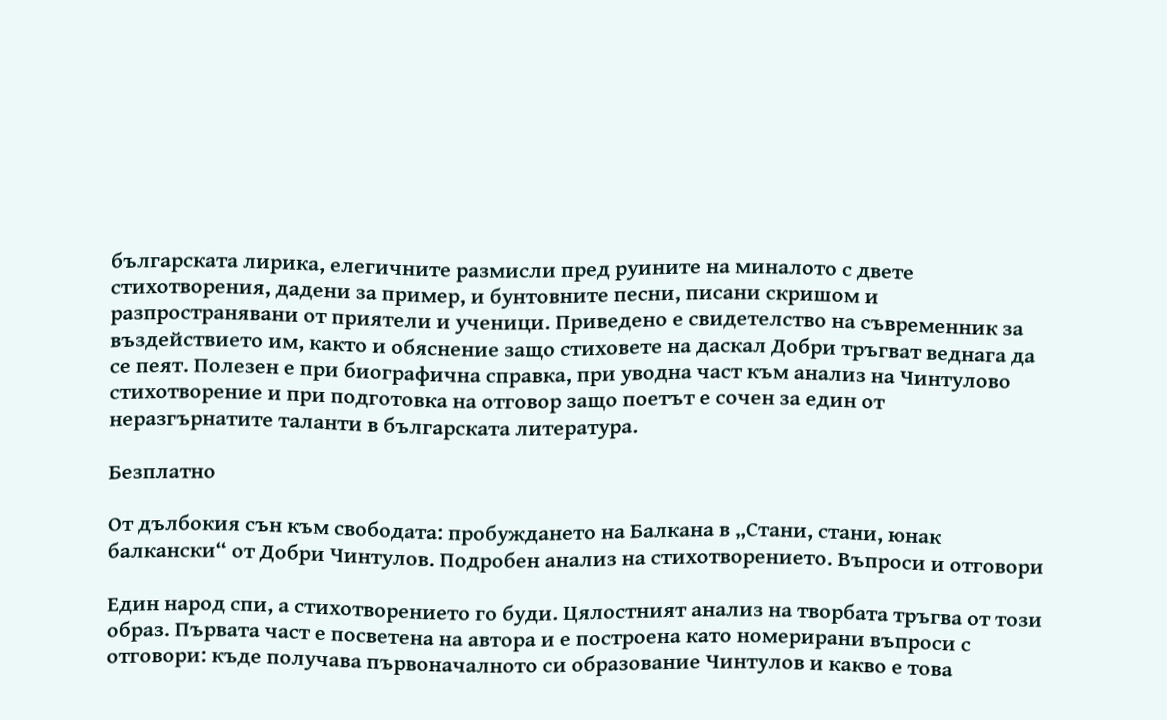българската лирика, елегичните размисли пред руините на миналото с двете стихотворения, дадени за пример, и бунтовните песни, писани скришом и разпространявани от приятели и ученици. Приведено е свидетелство на съвременник за въздействието им, както и обяснение защо стиховете на даскал Добри тръгват веднага да се пеят. Полезен е при биографична справка, при уводна част към анализ на Чинтулово стихотворение и при подготовка на отговор защо поетът е сочен за един от неразгърнатите таланти в българската литература.

Безплатно

От дълбокия сън към свободата: пробуждането на Балкана в „Стани, стани, юнак балкански“ от Добри Чинтулов. Подробен анализ на стихотворението. Въпроси и отговори

Един народ спи, а стихотворението го буди. Цялостният анализ на творбата тръгва от този образ. Първата част е посветена на автора и е построена като номерирани въпроси с отговори: къде получава първоначалното си образование Чинтулов и какво е това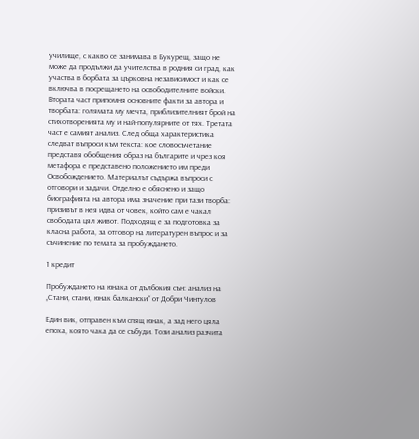училище, с какво се занимава в Букурещ, защо не може да продължи да учителства в родния си град, как участва в борбата за църковна независимост и как се включва в посрещането на освободителните войски. Втората част припомня основните факти за автора и творбата: голямата му мечта, приблизителният брой на стихотворенията му и най-популярните от тях. Третата част е самият анализ. След обща характеристика следват въпроси към текста: кое словосъчетание представя обобщения образ на българите и чрез коя метафора е представено положението им преди Освобождението. Материалът съдържа въпроси с отговори и задачи. Отделно е обяснено и защо биографията на автора има значение при тази творба: призивът в нея идва от човек, който сам е чакал свободата цял живот. Подходящ е за подготовка за класна работа, за отговор на литературен въпрос и за съчинение по темата за пробуждането.

1 кредит

Пробуждането на юнака от дълбокия сън: анализ на „Стани, стани, юнак балкански“ от Добри Чинтулов

Един вик, отправен към спящ юнак, а зад него цяла епоха, която чака да се събуди. Този анализ разчита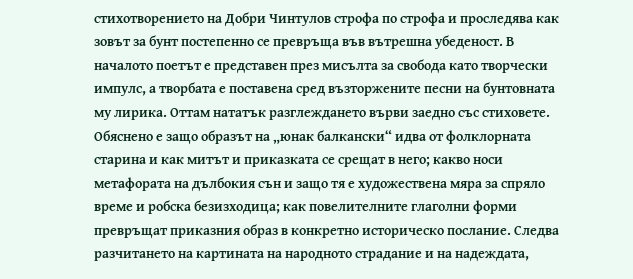стихотворението на Добри Чинтулов строфа по строфа и проследява как зовът за бунт постепенно се превръща във вътрешна убеденост. В началото поетът е представен през мисълта за свобода като творчески импулс, а творбата е поставена сред възторжените песни на бунтовната му лирика. Оттам нататък разглеждането върви заедно със стиховете. Обяснено е защо образът на „юнак балкански“ идва от фолклорната старина и как митът и приказката се срещат в него; какво носи метафората на дълбокия сън и защо тя е художествена мяра за спряло време и робска безизходица; как повелителните глаголни форми превръщат приказния образ в конкретно историческо послание. Следва разчитането на картината на народното страдание и на надеждата,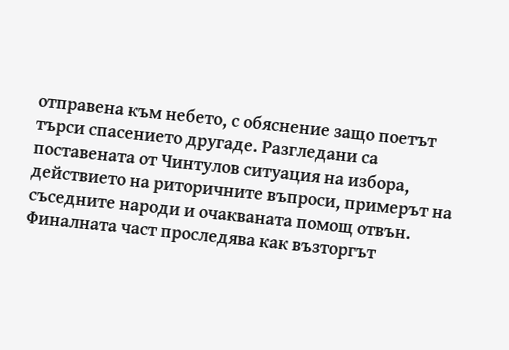отправена към небето, с обяснение защо поетът търси спасението другаде. Разгледани са поставената от Чинтулов ситуация на избора, действието на риторичните въпроси, примерът на съседните народи и очакваната помощ отвън. Финалната част проследява как възторгът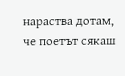нараства дотам, че поетът сякаш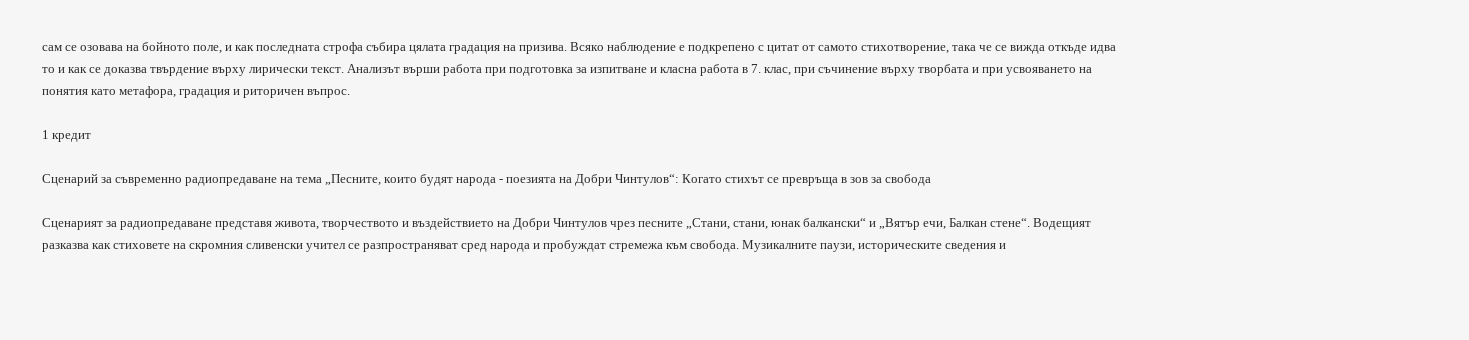сам се озовава на бойното поле, и как последната строфа събира цялата градация на призива. Всяко наблюдение е подкрепено с цитат от самото стихотворение, така че се вижда откъде идва то и как се доказва твърдение върху лирически текст. Анализът върши работа при подготовка за изпитване и класна работа в 7. клас, при съчинение върху творбата и при усвояването на понятия като метафора, градация и риторичен въпрос.

1 кредит

Сценарий за съвременно радиопредаване на тема „Песните, които будят народа - поезията на Добри Чинтулов“: Когато стихът се превръща в зов за свобода

Сценарият за радиопредаване представя живота, творчеството и въздействието на Добри Чинтулов чрез песните „Стани, стани, юнак балкански“ и „Вятър ечи, Балкан стене“. Водещият разказва как стиховете на скромния сливенски учител се разпространяват сред народа и пробуждат стремежа към свобода. Музикалните паузи, историческите сведения и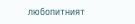любопитният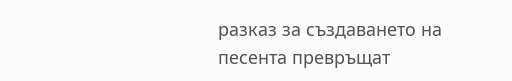разказ за създаването на песента превръщат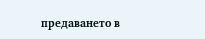предаването в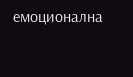емоционална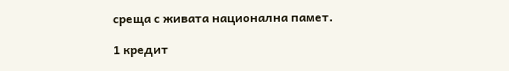среща с живата национална памет.

1 кредит